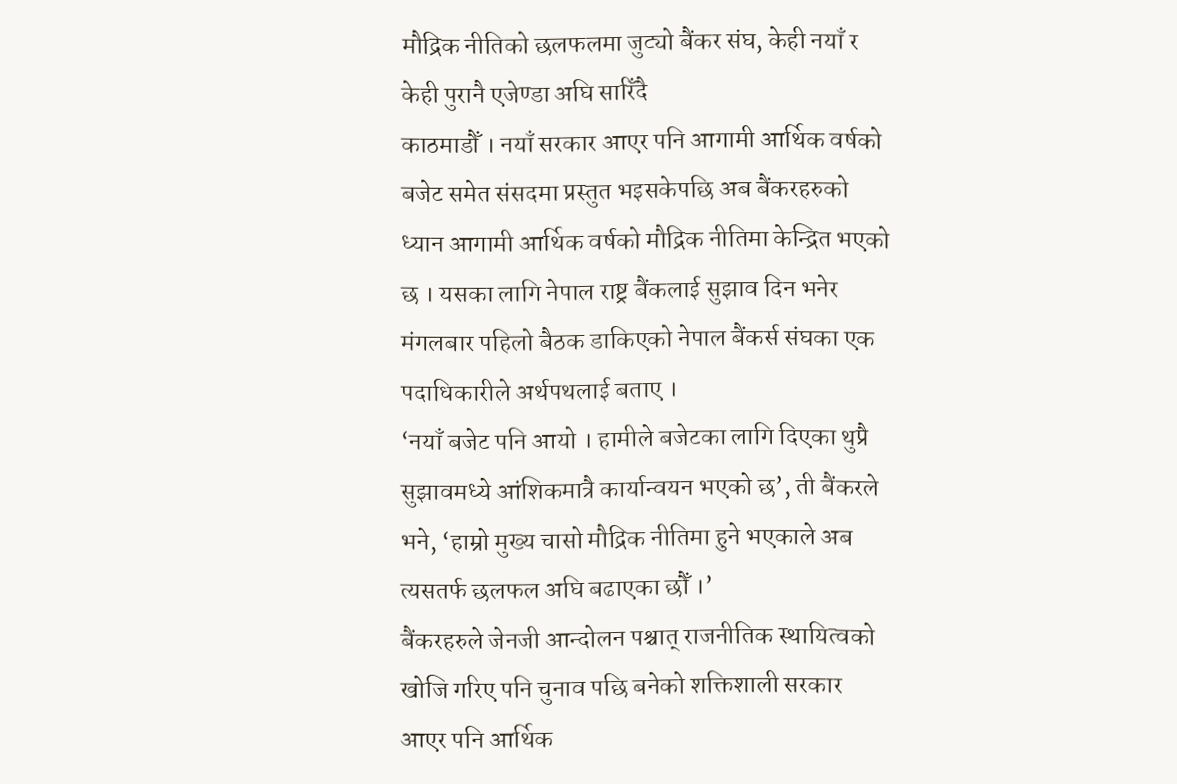मौद्रिक नीतिको छलफलमा जुट्यो बैंकर संघ, केही नयाँ र केही पुरानै एजेण्डा अघि सारिँदै
काठमाडौँ । नयाँ सरकार आएर पनि आगामी आर्थिक वर्षको बजेट समेत संसदमा प्रस्तुत भइसकेपछि अब बैंकरहरुको ध्यान आगामी आर्थिक वर्षको मौद्रिक नीतिमा केन्द्रित भएको छ । यसका लागि नेपाल राष्ट्र बैंकलाई सुझाव दिन भनेर मंगलबार पहिलो बैठक डाकिएको नेपाल बैंकर्स संघका एक पदाधिकारीले अर्थपथलाई बताए ।
‘नयाँ बजेट पनि आयो । हामीले बजेटका लागि दिएका थुप्रै सुझावमध्ये आंशिकमात्रै कार्यान्वयन भएको छ’, ती बैंकरले भने, ‘हाम्रो मुख्य चासो मौद्रिक नीतिमा हुने भएकाले अब त्यसतर्फ छलफल अघि बढाएका छौँ ।’
बैंकरहरुले जेनजी आन्दोलन पश्चात् राजनीतिक स्थायित्वको खोजि गरिए पनि चुनाव पछि बनेको शक्तिशाली सरकार आएर पनि आर्थिक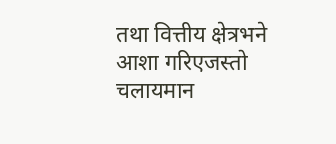तथा वित्तीय क्षेत्रभने आशा गरिएजस्तो चलायमान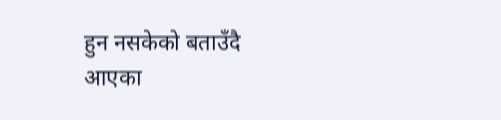हुन नसकेको बताउँदै आएका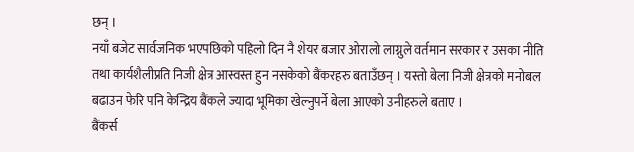छन् ।
नयाँ बजेट सार्वजनिक भएपछिको पहिलो दिन नै शेयर बजार ओरालो लाग्नुले वर्तमान सरकार र उसका नीति तथा कार्यशैलीप्रति निजी क्षेत्र आस्वस्त हुन नसकेको बैंकरहरु बताउँछन् । यस्तो बेला निजी क्षेत्रको मनोबल बढाउन फेरि पनि केन्द्रिय बैंकले ज्यादा भूमिका खेल्नुपर्ने बेला आएको उनीहरुले बताए ।
बैंकर्स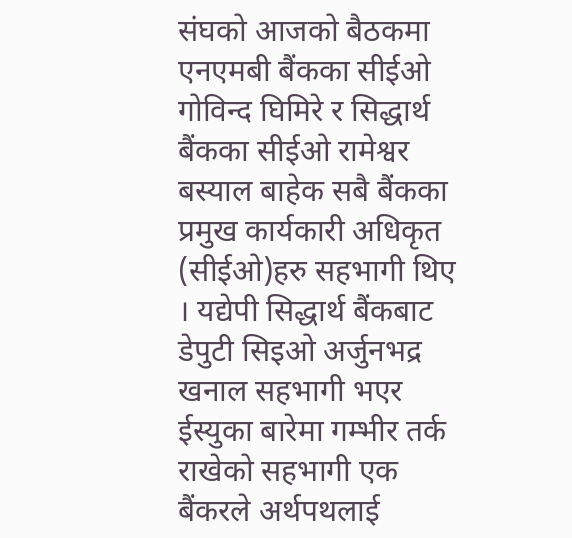संघको आजको बैठकमा एनएमबी बैंकका सीईओ गोविन्द घिमिरे र सिद्धार्थ बैंकका सीईओ रामेश्वर बस्याल बाहेक सबै बैंकका प्रमुख कार्यकारी अधिकृत (सीईओ)हरु सहभागी थिए । यद्येपी सिद्धार्थ बैंकबाट डेपुटी सिइओ अर्जुनभद्र खनाल सहभागी भएर ईस्युका बारेमा गम्भीर तर्क राखेको सहभागी एक बैंकरले अर्थपथलाई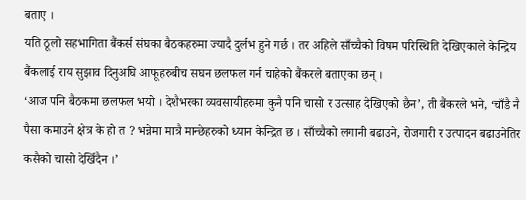बताए ।
यति ठूलो सहभागिता बैंकर्स संघका बैठकहरुमा ज्यादै दुर्लभ हुने गर्छ । तर अहिले साँच्चैको विषम परिस्थिति देखिएकाले केन्द्रिय बैंकलाई राय सुझाव दिनुअघि आफूहरुबीच सघन छलफल गर्न चाहेको बैंकरले बताएका छन् ।
‘आज पनि बैठकमा छलफल भयो । देशैभरका व्यवसायीहरुमा कुनै पनि चासो र उत्साह देखिएको छैन’, ती बैंकरले भने, ‘चाँडै नै पैसा कमाउने क्षेत्र के हो त ? भन्नेमा मात्रै मान्छेहरुको ध्यान केन्द्रित छ । साँच्चैको लगानी बढाउने, रोजगारी र उत्पादन बढाउनेतिर कसैको चासो देखिँदैन ।’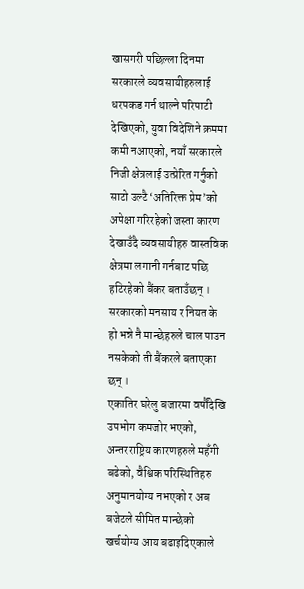खासगरी पछिल्ला दिनमा सरकारले व्यवसायीहरुलाई धरपकड गर्न थाल्ने परिपाटी देखिएको, युवा विदेशिने क्रममा कमी नआएको, नयाँ सरकारले निजी क्षेत्रलाई उत्प्रेरित गर्नुको साटो उल्टै ‘अतिरिक्त प्रेम’को अपेक्षा गरिरहेको जस्ता कारण देखाउँदै व्यवसायीहरु वास्तविक क्षेत्रमा लगानी गर्नबाट पछि हटिरहेको बैंकर बताउँछन् ।
सरकारको मनसाय र नियत के हो भन्ने नै मान्छेहरुले चाल पाउन नसकेको ती बैंकरले बताएका छन् ।
एकातिर घरेलु बजारमा वर्षौंदेखि उपभोग कमजोर भएको, अन्तरराष्ट्रिय कारणहरुले महँगी बढेको, वैश्विक परिस्थितिहरु अनुमानयोग्य नभएको र अब बजेटले सीमित मान्छेको खर्चयोग्य आय बढाइदिएकाले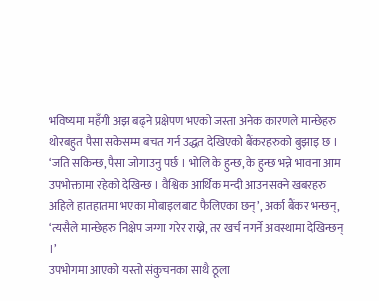भविष्यमा महँगी अझ बढ्ने प्रक्षेपण भएको जस्ता अनेक कारणले मान्छेहरु थोरबहुत पैसा सकेसम्म बचत गर्न उद्धत देखिएको बैंकरहरुको बुझाइ छ ।
‘जति सकिन्छ, पैसा जोगाउनु पर्छ । भोलि के हुन्छ, के हुन्छ भन्ने भावना आम उपभोक्तामा रहेको देखिन्छ । वैश्विक आर्थिक मन्दी आउनसक्ने खबरहरु अहिले हातहातमा भएका मोबाइलबाट फैलिएका छन्’, अर्का बैंकर भन्छन्, ‘त्यसैले मान्छेहरु निक्षेप जग्गा गरेर राख्ने, तर खर्च नगर्ने अवस्थामा देखिन्छन् ।’
उपभोगमा आएको यस्तो संकुचनका साथै ठूला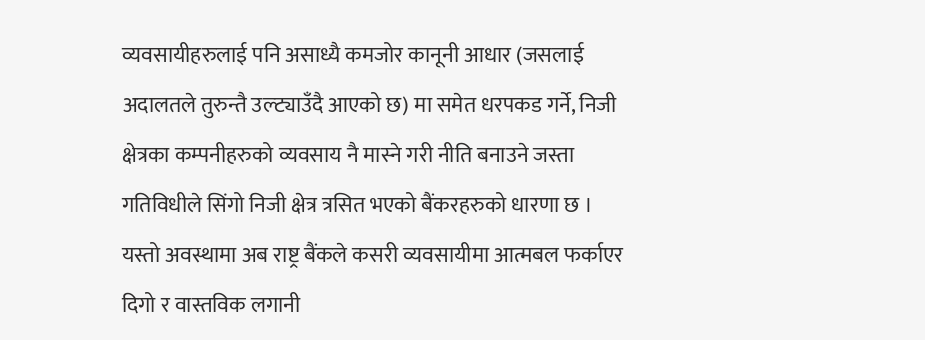व्यवसायीहरुलाई पनि असाध्यै कमजोर कानूनी आधार (जसलाई अदालतले तुरुन्तै उल्ट्याउँदै आएको छ) मा समेत धरपकड गर्ने, निजी क्षेत्रका कम्पनीहरुको व्यवसाय नै मास्ने गरी नीति बनाउने जस्ता गतिविधीले सिंगो निजी क्षेत्र त्रसित भएको बैंकरहरुको धारणा छ ।
यस्तो अवस्थामा अब राष्ट्र बैंकले कसरी व्यवसायीमा आत्मबल फर्काएर दिगो र वास्तविक लगानी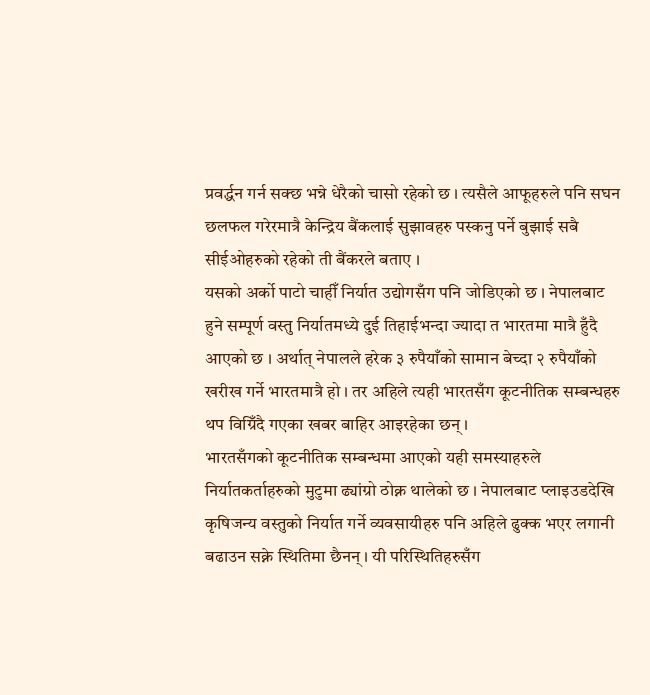प्रवर्द्धन गर्न सक्छ भन्ने धेरैको चासो रहेको छ । त्यसैले आफूहरुले पनि सघन छलफल गरेरमात्रै केन्द्रिय बैंकलाई सुझावहरु पस्कनु पर्ने बुझाई सबै सीईओहरुको रहेको ती बैंकरले बताए ।
यसको अर्को पाटो चाहीँ निर्यात उद्योगसँग पनि जोडिएको छ । नेपालबाट हुने सम्पूर्ण वस्तु निर्यातमध्ये दुई तिहाईभन्दा ज्यादा त भारतमा मात्रै हुँदै आएको छ । अर्थात् नेपालले हरेक ३ रुपैयाँको सामान बेच्दा २ रुपैयाँको खरीख गर्ने भारतमात्रै हो । तर अहिले त्यही भारतसँग कूटनीतिक सम्बन्धहरु थप विग्रिँदै गएका खबर बाहिर आइरहेका छन् ।
भारतसँगको कूटनीतिक सम्बन्धमा आएको यही समस्याहरुले निर्यातकर्ताहरुको मुटुमा ढ्यांग्रो ठोक्न थालेको छ । नेपालबाट प्लाइउडदेखि कृषिजन्य वस्तुको निर्यात गर्ने व्यवसायीहरु पनि अहिले ढुक्क भएर लगानी बढाउन सक्ने स्थितिमा छैनन् । यी परिस्थितिहरुसँग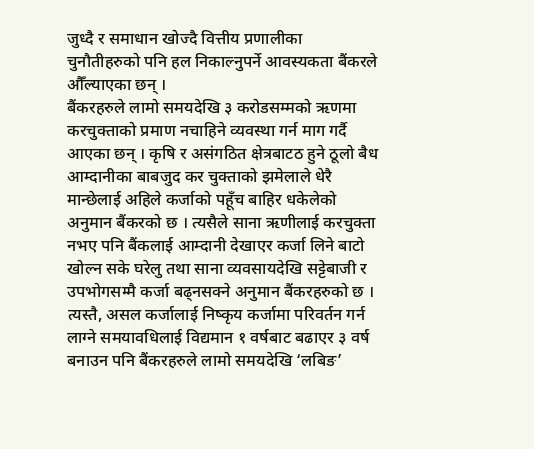जुध्दै र समाधान खोज्दै वित्तीय प्रणालीका चुनौतीहरुको पनि हल निकाल्नुपर्ने आवस्यकता बैंकरले औँल्याएका छन् ।
बैंकरहरुले लामो समयदेखि ३ करोडसम्मको ऋणमा करचुक्ताको प्रमाण नचाहिने व्यवस्था गर्न माग गर्दै आएका छन् । कृषि र असंगठित क्षेत्रबाटठ हुने ठूलो बैध आम्दानीका बाबजुद कर चुक्ताको झमेलाले धेरै मान्छेलाई अहिले कर्जाको पहूँच बाहिर धकेलेको अनुमान बैंकरको छ । त्यसैले साना ऋणीलाई करचुक्ता नभए पनि बैंकलाई आम्दानी देखाएर कर्जा लिने बाटो खोल्न सके घरेलु तथा साना व्यवसायदेखि सट्टेबाजी र उपभोगसम्मै कर्जा बढ्नसक्ने अनुमान बैंकरहरुको छ ।
त्यस्तै, असल कर्जालाई निष्कृय कर्जामा परिवर्तन गर्न लाग्ने समयावधिलाई विद्यमान १ वर्षबाट बढाएर ३ वर्ष बनाउन पनि बैंकरहरुले लामो समयदेखि ‘लबिङ’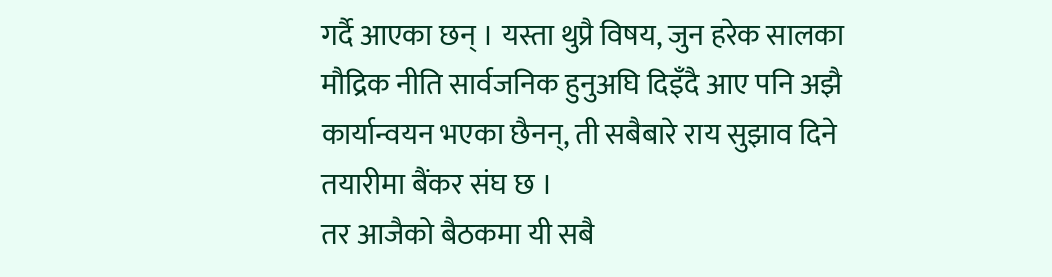गर्दै आएका छन् । यस्ता थुप्रै विषय, जुन हरेक सालका मौद्रिक नीति सार्वजनिक हुनुअघि दिइँदै आए पनि अझै कार्यान्वयन भएका छैनन्, ती सबैबारे राय सुझाव दिने तयारीमा बैंकर संघ छ ।
तर आजैको बैठकमा यी सबै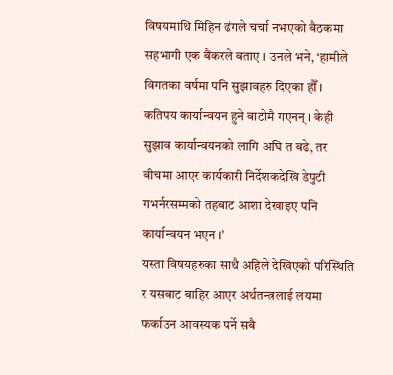विषयमाथि मिहिन ढंगले चर्चा नभएको बैठकमा सहभागी एक बैंकरले बताए । उनले भने, ‘हामीले विगतका वर्षमा पनि सुझावहरु दिएका हौँ । कतिपय कार्यान्वयन हुने बाटोमै गएनन् । केही सुझाव कार्यान्वयनको लागि अघि त बढे, तर बीचमा आएर कार्यकारी निर्देशकदेखि डेपुटी गभर्नरसम्मको तहबाट आशा देखाइए पनि कार्यान्वयन भएन ।’
यस्ता विषयहरुका साथै अहिले देखिएको परिस्थिति र यसबाट बाहिर आएर अर्थतन्त्रलाई लयमा फर्काउन आवस्यक पर्ने सबै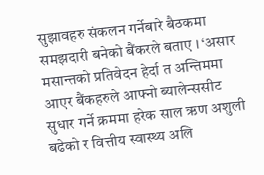सुझावहरु संकलन गर्नेबारे बैठकमा समझदारी बनेको बैंकरले बताए । ‘असार मसान्तको प्रतिवेदन हेर्दा त अन्तिममा आएर बैंकहरुले आफ्नो ब्यालेन्ससीट सुधार गर्ने क्रममा हरेक साल ऋण अशुली बढेको र वित्तीय स्वास्थ्य अलि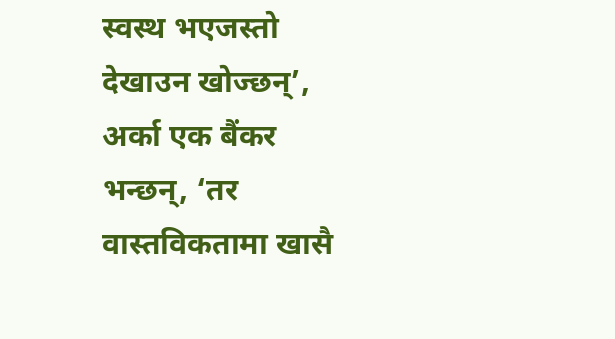स्वस्थ भएजस्तो देखाउन खोज्छन्’, अर्का एक बैंकर भन्छन्, ‘तर वास्तविकतामा खासै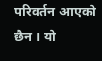परिवर्तन आएको छैन । यो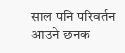साल पनि परिवर्तन आउने छनक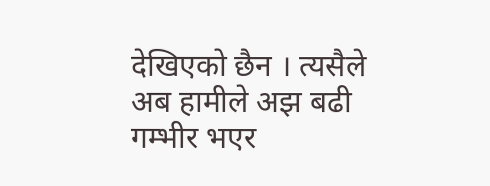देखिएको छैन । त्यसैले अब हामीले अझ बढी गम्भीर भएर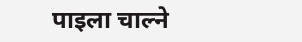पाइला चाल्ने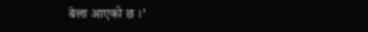बेला आएको छ ।’